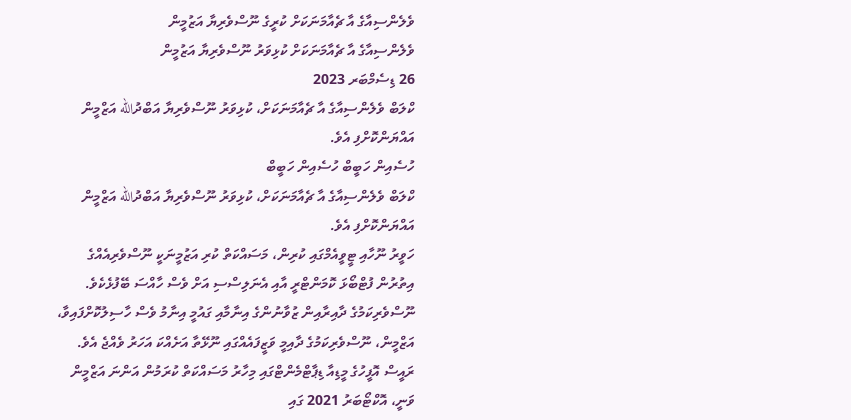ވެލެންސިއާގެ އާ ޗެއާމަނަކަށް ކުރީގެ ނޫސްވެރިޔާ އަޒުމީން
ވެލެންސިއާގެ އާ ޗެއާމަނަކަށް ކުޅިވަރު ނޫސްވެރިޔާ އަޒުމީން
26 ޑިސެމްބަރ 2023
ކްލަބް ވެލެންސިއާގެ އާ ޗެއާމަނަކަށް، ކުޅިވަރު ނޫސްވެރިޔާ އަބްދުالله އަޒްމީން އައްޔަންކޮށްފި އެވެ.
ހުސެއިން ހަބީބް ހުސެއިން ހަބީބް
ކްލަބް ވެލެންސިއާގެ އާ ޗެއާމަނަކަށް، ކުޅިވަރު ނޫސްވެރިޔާ އަބްދުالله އަޒްމީން އައްޔަންކޮށްފި އެވެ.
ހަވީރު ނޫހާއި ޓީވީއެމްގައި ކުރިން، މަސައްކަތް ކުރި އަޒުމީނަކީ ނޫސްވެރިއެއްގެ އިތުރުން ފުޓްބޯޅަ ކޮމަންޓްރީ އާއި އެނަލިސްސި އަށް ވެސް ހާއްސަ ބޭފުޅެކެވެ.
ނޫސްވެރިކަމުގެ ދާއިރާއިން ޒުވާނުންގެ އިނާމާއި ގައުމީ އިނާމު ވެސް ހާސިލުކޮށްފައިވާ، އަޒްމީން، ނޫސްވެރިކަމުގެ ދާއިމީ ވަޒީފައެއްގައި ނޫޅޭތާ އަށެއްކަ އަހަރު ވެއްޖެ އެވެ.
ރައީސް އޮފީހުގެ މީޑިއާ ޑިޕާޓްމެންޓްގައި މިހާރު މަސައްކަތް ކުރަމުން އަންނަ އަޒްމީން ވަނީ، އޮކްޓޯބަރު 2021 ގައި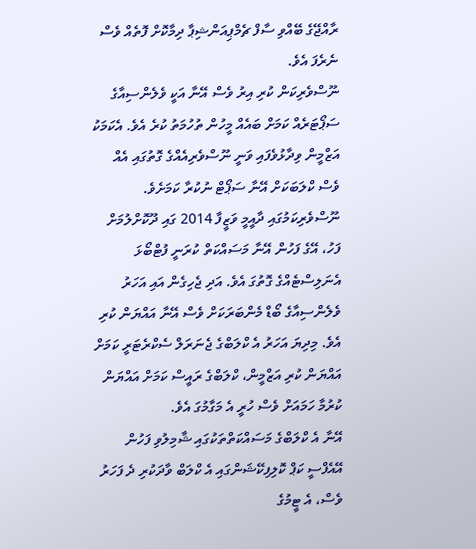ރާއްޖޭގެ ބޭއްވި ސާފް ޗެމްޕިއަންޝިޕާ ދިމާކޮށް ފޮތެއް ވެސް ނެރެފަ އެވެ.
ނޫސްވެރިކަން ކުރި އިރު ވެސް އޭނާ އަކީ ވެލެންސިއާގެ ސަޕޯޓަރެއް ކަމަށް ބައެއް މީހުން ތުހުމަތު ކުރެ އެވެ. އެކަމަކު އަޒްމީން ވިދާޅުވެފައި ވަނީ ނޫސްވެރިއެއްގެ ގޮތުގައި އެއް ވެސް ކްލަބަކަށް އޭނާ ސަޕޯޓް ނުކުރާ ކަމަށެވެ.
ނޫސްވެރިކަމުގައި ދާއީމީ ވަޒީފާ 2014 ގައި ދޫކޮށްލުމަށް ފަހު، އޭގެ ފަހުން އޭނާ މަސައްކަތް ކުރަނީ ފުޓްބޯޅަ އެނަލިސްޓެއްގެ ގޮތުގަ އެވެ. އަދި ޖެހިގެން އައި އަހަރު ވެލެންސިއާގެ ބޯޑް މެންބަރަކަށް ވެސް އޭނާ އައްޔަން ކުރި އެވެ. މިދިޔަ އަހަރު އެ ކްލަބްގެ ޖެނަރަލް ސެކްރެޓަރީ ކަމަށް އައްޔަން ކުރި އަޒްމީން، ކްލަބްގެ ރައީސް ކަމަށް އައްޔަން ކުރުމާ ހަމައަށް ވެސް ހުރީ އެ މަގާމުގަ އެވެ.
އޭނާ އެ ކްލަބްގެ މަސައްކަތްތަކުގައި ޝާމިލުވި ފަހުން އޭއެފްސީ ކަޕް ކޮލިފިކޭޝަންގައި އެ ކްލަބް ވާދަކުރި ދެ ފަހަރު ވެސް، އެ ޓީމުގެ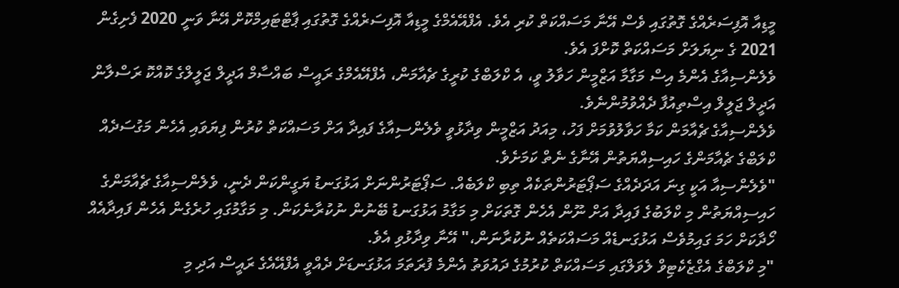މީޑިއާ އޮފިސަރެއްގެ ގޮތުގައި ވެސް އޭނާ މަސައްކަތް ކުރި އެވެ. އެފްއޭއެމްގެ މީޑިއާ އޮފިސަރެއްގެ ގޮތުގައި ޕާޓްޓައިމްކޮށް އޭނާ ވަނީ 2020 ފެށިގެން 2021 ގެ ނިޔަލަށް މަސައްކަތް ކޮށްފަ އެވެ.
ވެލެންސިއާގެ އެންމެ އިސް މަގާމާ އަޒްމީން ހަވާލު ވީ، އެ ކްލަބްގެ ކުރީގެ ޗެއާމަން، އެފްއޭއެމްގެ ރައީސް ބައްސާމް އަދީލް ޖަލީލްގެ ކޮއްކޮ ރަސްލާން އަދީލް ޖަލީލް އިސްތިއުފާ ދެއްވުމުންނެވެ.
ވެލެންސިއާގެ ޗެއާމަން ކަމާ ހަވާލުވުމަށް ފަހު، މިއަދު އަޒްމީން ވިދާޅުވީ ވެލެންސިއާގެ ފައިދާ އަށް މަސައްކަތް ކުރުން ފިޔަވައި އެހެން މަގުސަދެއް ކްލަބްގެ ޗެއާމަންގެ ހައިސިއްޔަތުން އޭނާގެ ނެތް ކަމަށެވެ.
"ވެލެންސިއާ އަކީ ގިނަ އަދަދެއްގެ ސަޕޯޓަރުންތަކެއް ތިބި ކްލަބެއް. ސަޕޯޓަރުންނަށް އަޅުގަނޑު ޔަގީންކަން ދެނީ، ވެލެންސިއާގެ ޗެއާމަންގެ ހައިސިއްޔަތުން މި ކްލަބުގެ ފައިދާ އަށް ނޫން އެހެން ގޮތަކަށް މި މަގާމު އަޅުގަނޑު ބޭނުން ނުކުރާނެކަން. މި މަގާމުގައި ހުރެގެން އެހެން ފައިދާއެއް ހޯދާކަށް ހަމަ ގައިމުވެސް އަޅުގަނޑެއް މަސައްކަތެއް ނުކުރާނަން،" އޭނާ ވިދާޅުވި އެވެ.
"މި ކްލަބްގެ އެގްޒެކެޓިވް ލެވަލްގައި މަސައްކަތް ކުރުމުގެ ދައުވަތު އެންމެ ފުރަތަމަ އަޅުގަނޑަށް ދެއްވީ އެފްއޭއެގެ ރައީސް އަދި މި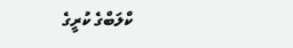ކްލަބްގެ ކުރީގެ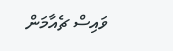ވައިސް ޗެއާމަން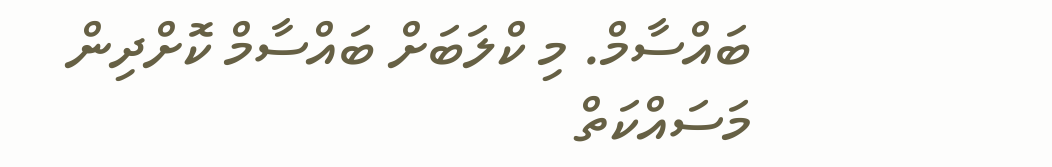ބައްސާމް. މި ކްލަބަށް ބައްސާމް ކޮށްދިން މަސައްކަތް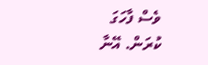ވެސް ފާހަގަ ކުރަން. އޭނާ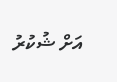އަށް ޝުކުރު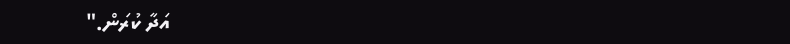އަދާ ކުރަން."